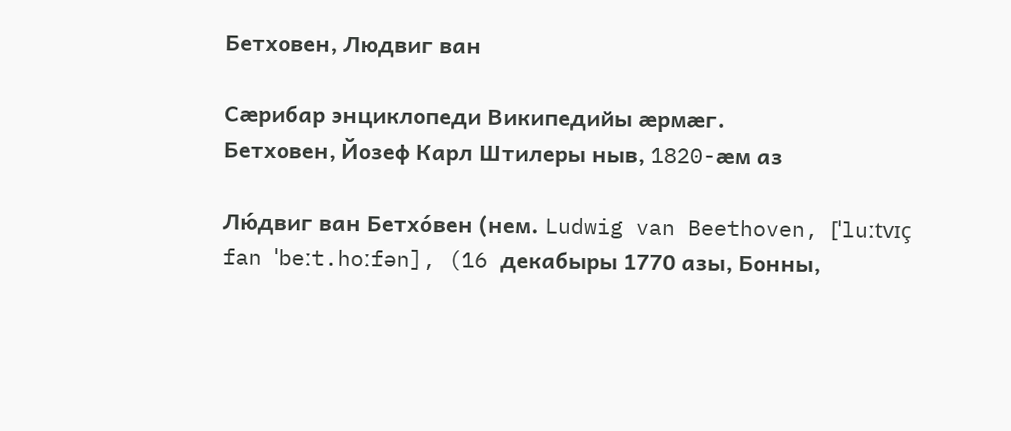Бетховен, Людвиг ван

Сæрибар энциклопеди Википедийы æрмæг.
Бетховен, Йозеф Карл Штилеры ныв, 1820-æм аз

Лю́двиг ван Бетхо́вен (нем. Ludwig van Beethoven, [ˈluːtvɪç fan ˈbeːt.hoːfən], (16 декабыры 1770 азы, Бонны,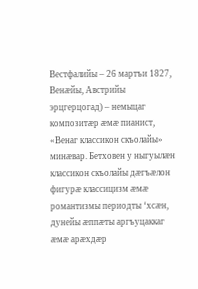Вестфалийы – 26 мартъи 1827, Венæйы, Австрийы эрцгерцогад) – немыцаг композитæр æмæ пианист, «Венаг классикон скъолайы» минæвар. Бетховен у ныгуылæн классикон скъолайы дæгъæлон фигурæ классицизм æмæ романтизмы периодты ‘хсæн, дунейы æппæты аргъуцаккаг æмæ арæхдæр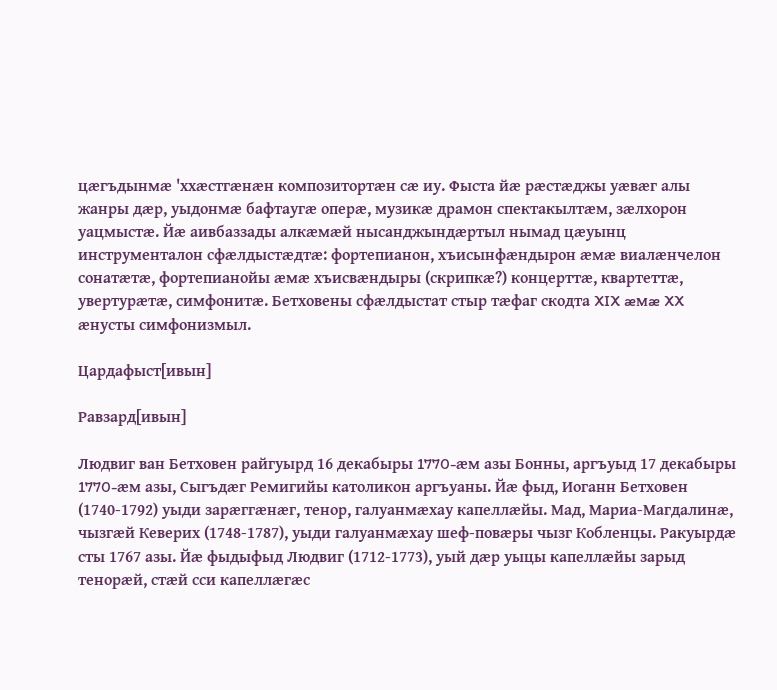цæгъдынмæ 'ххæстгæнæн композитортæн сæ иу. Фыста йæ рæстæджы уæвæг алы жанры дæр, уыдонмæ бафтаугæ оперæ, музикæ драмон спектакылтæм, зæлхорон уацмыстæ. Йæ аивбаззады алкæмæй нысанджындæртыл нымад цæуынц инструменталон сфæлдыстæдтæ: фортепианон, хъисынфæндырон æмæ виалæнчелон сонатæтæ, фортепианойы æмæ хъисвæндыры (скрипкæ?) концерттæ, квартеттæ, увертурæтæ, симфонитæ. Бетховены сфæлдыстат стыр тæфаг скодта XIX æмæ XX æнусты симфонизмыл.

Цардафыст[ивын]

Равзард[ивын]

Людвиг ван Бетховен райгуырд 16 декабыры 1770-æм азы Бонны, аргъуыд 17 декабыры 1770-æм азы, Сыгъдæг Ремигийы католикон аргъуаны. Йæ фыд, Иоганн Бетховен (1740-1792) уыди зарæггæнæг, тенор, галуанмæхау капеллæйы. Мад, Мариа-Магдалинæ, чызгæй Кеверих (1748-1787), уыди галуанмæхау шеф-повæры чызг Кобленцы. Ракуырдæ сты 1767 азы. Йæ фыдыфыд Людвиг (1712-1773), уый дæр уыцы капеллæйы зарыд тенорæй, стæй сси капеллæгæс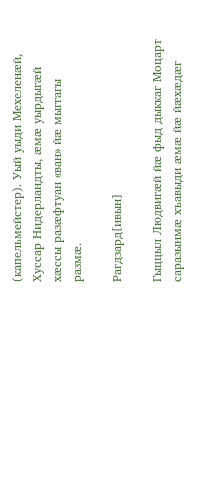(капельмейстер). Уый уыди Мехеленæй, Хуссар Нидерландты, æмæ уырдыгæй хæссы разæфтуан «ван» йæ мыггагы размæ.

Рагдзард[ивын]

Гыццыл Людвигæй йæ фыд дыккаг Моцарт саразынмæ хъавыди æмæ йæ йæхæдæг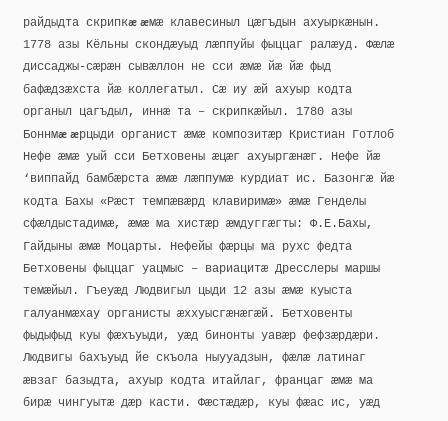райдыдта скрипкæ æмæ клавесиныл цæгъдын ахуыркæнын. 1778 азы Кёльны скондæуыд лæппуйы фыццаг ралæуд. Фæлæ диссаджы-сæрæн сывæллон не сси æмæ йæ йæ фыд бафæдзæхста йæ коллегатыл. Сæ иу æй ахуыр кодта органыл цагъдыл, иннæ та – скрипкæйыл. 1780 азы Боннмæ æрцыди органист æмæ композитæр Кристиан Готлоб Нефе æмæ уый сси Бетховены æцæг ахуыргæнæг. Нефе йæ ‘виппайд бамбæрста æмæ лæппумæ курдиат ис. Базонгæ йæ кодта Бахы «Рæст темпæвæрд клавиримæ» æмæ Генделы сфæлдыстадимæ, æмæ ма хистæр æмдуггæгты: Ф.Е.Бахы, Гайдыны æмæ Моцарты. Нефейы фæрцы ма рухс федта Бетховены фыццаг уацмыс – вариацитæ Дресслеры маршы темæйыл. Гъеуæд Людвигыл цыди 12 азы æмæ куыста галуанмæхау органисты æххуысгæнæгæй. Бетховенты фыдыфыд куы фæхъуыди, уæд бинонты уавæр фефзæрдæри. Людвигы бахъуыд йе скъола ныууадзын, фæлæ латинаг æвзаг базыдта, ахуыр кодта итайлаг, францаг æмæ ма бирæ чингуытæ дæр касти. Фæстæдæр, куы фæас ис, уæд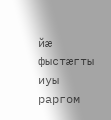йæ фыстæгты иуы раргом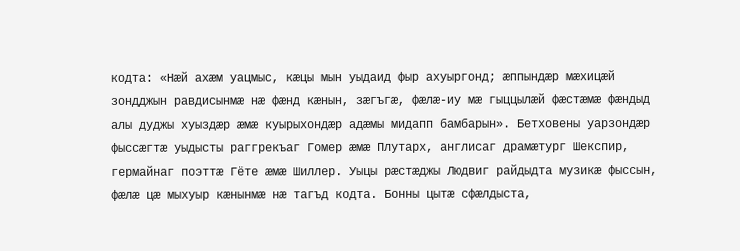кодта: «Нæй ахæм уацмыс, кæцы мын уыдаид фыр ахуыргонд; æппындæр мæхицæй зондджын равдисынмæ нæ фæнд кæнын, зæгъгæ, фæлæ-иу мæ гыццылæй фæстæмæ фæндыд алы дуджы хуыздæр æмæ куырыхондæр адæмы мидапп бамбарын». Бетховены уарзондæр фыссæгтæ уыдысты раггрекъаг Гомер æмæ Плутарх, англисаг драмæтург Шекспир, гермайнаг поэттæ Гёте æмæ Шиллер. Уыцы рæстæджы Людвиг райдыдта музикæ фыссын, фæлæ цæ мыхуыр кæнынмæ нæ тагъд кодта. Бонны цытæ сфæлдыста,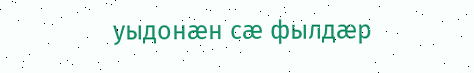уыдонæн сæ фылдæр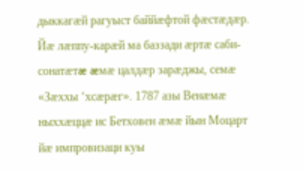дыккагæй рагуыст баййæфтой фæстæдæр. Йæ лæппу-карæй ма баззади æртæ саби-сонатæтæ æмæ цалдæр зарæджы, семæ «Зæххы ‘хсæрæг». 1787 азы Венæмæ ныххæццæ ис Бетховен æмæ йын Моцарт йæ импровизаци куы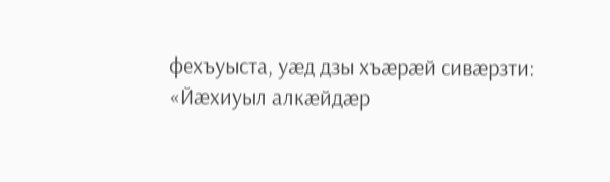фехъуыста, уæд дзы хъæрæй сивæрзти: «Йæхиуыл алкæйдæр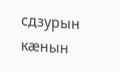сдзурын кæнын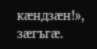кæндзæн!», зæгъгæ.